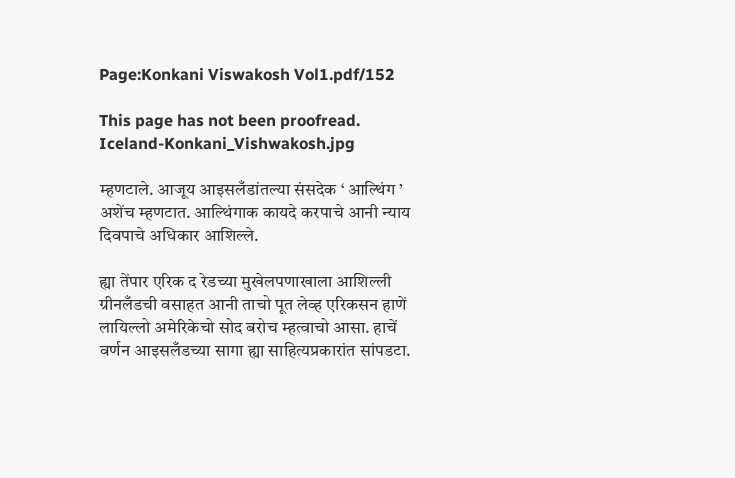Page:Konkani Viswakosh Vol1.pdf/152

This page has not been proofread.
Iceland-Konkani_Vishwakosh.jpg

म्हणटाले. आजूय आइसलँडांतल्या संसदेक ‘ आल्थिंग ’ अशेंच म्हणटात. आल्थिंगाक कायदे करपाचे आनी न्याय दिवपाचे अधिकार आशिल्ले.

ह्या तेंपार एरिक द रेडच्या मुखेलपणाखाला आशिल्ली ग्रीनलँडची वसाहत आनी ताचो पूत लेव्ह एरिकसन हाणें लायिल्लो अमेरिकेचो सोद बरोच म्हत्वाचो आसा. हाचें वर्णन आइसलँडच्या सागा ह्या साहित्यप्रकारांत सांपडटा.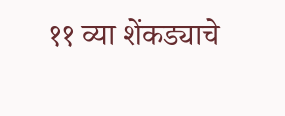११ व्या शेंकड्याचे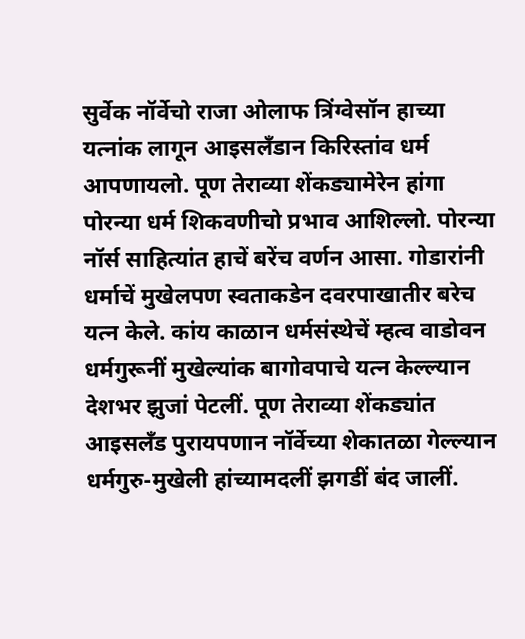सुर्वेक नॉर्वेचो राजा ओलाफ त्रिंग्वेसॉन हाच्या यत्नांक लागून आइसलँडान किरिस्तांव धर्म आपणायलो. पूण तेराव्या शेंकड्यामेरेन हांगा पोरन्या धर्म शिकवणीचो प्रभाव आशिल्लो. पोरन्या नॉर्स साहित्यांत हाचें बरेंच वर्णन आसा. गोडारांनी धर्माचें मुखेलपण स्वताकडेन दवरपाखातीर बरेच यत्न केले. कांय काळान धर्मसंस्थेचें म्हत्व वाडोवन धर्मगुरूनीं मुखेल्यांक बागोवपाचे यत्न केल्ल्यान देशभर झुजां पेटलीं. पूण तेराव्या शेंकड्यांत आइसलँड पुरायपणान नॉर्वेच्या शेकातळा गेल्ल्यान धर्मगुरु-मुखेली हांच्यामदलीं झगडीं बंद जालीं.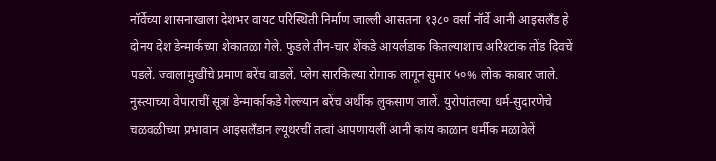नॉर्वेच्या शासनाखाला देशभर वायट परिस्थिती निर्माण जाल्ली आसतना १३८० वर्सा नॉर्वे आनी आइसलँड हे दोनय देश डेन्मार्कच्या शेकातळा गेले. फुडले तीन-चार शेंकडे आयर्लडाक कितल्याशाच अरिश्टांक तोंड दिवचें पडलें. ज्वालामुखींचे प्रमाण बरेंच वाडलें. प्लेग सारकिल्या रोगाक लागून सुमार ५०% लोक काबार जाले. नुस्त्याच्या वेपाराचीं सूत्रां डेन्मार्काकडे गेल्ल्यान बरेंच अर्थीक लुकसाण जालें. युरोपांतल्या धर्म-सुदारणेचे चळवळीच्या प्रभावान आइसलँडान ल्यूथरचीं तत्वां आपणायलीं आनी कांय काळान धर्मीक मळावेलें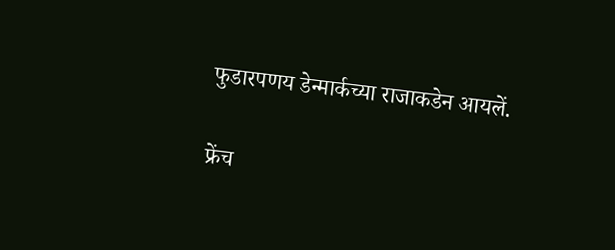फुडारपणय डेन्मार्कच्या राजाकडेन आयलें.

फ्रेंच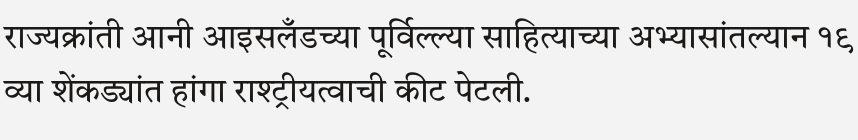राज्यक्रांती आनी आइसलँडच्या पूर्विल्ल्या साहित्याच्या अभ्यासांतल्यान १९ व्या शेंकड्यांत हांगा राश्ट्रीयत्वाची कीट पेटली.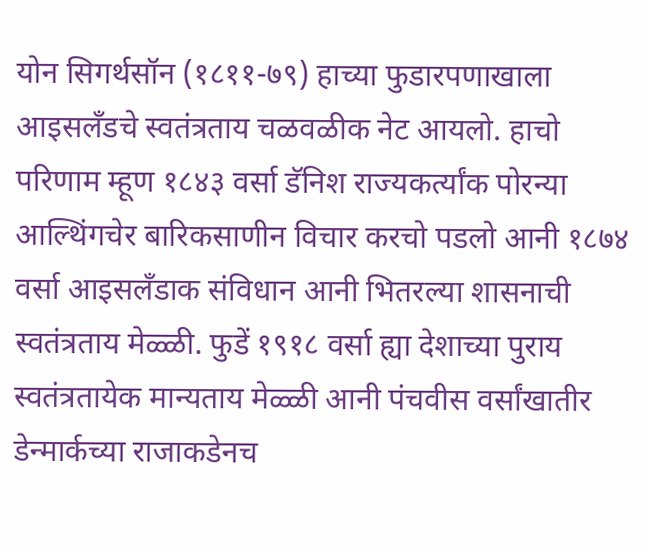योन सिगर्थसॉन (१८११-७९) हाच्या फुडारपणाखाला आइसलँडचे स्वतंत्रताय चळवळीक नेट आयलो. हाचो परिणाम म्हूण १८४३ वर्सा डॅनिश राज्यकर्त्यांक पोरन्या आल्थिंगचेर बारिकसाणीन विचार करचो पडलो आनी १८७४ वर्सा आइसलँडाक संविधान आनी भितरल्या शासनाची स्वतंत्रताय मेळ्ळी. फुडें १९१८ वर्सा ह्या देशाच्या पुराय स्वतंत्रतायेक मान्यताय मेळ्ळी आनी पंचवीस वर्सांखातीर डेन्मार्कच्या राजाकडेनच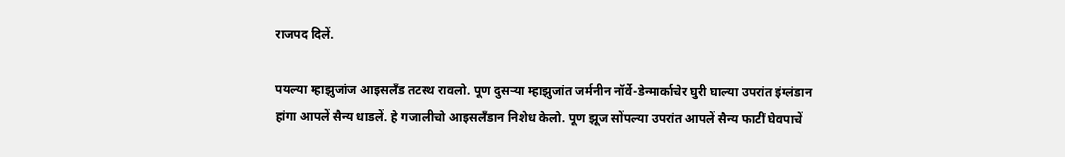राजपद दिलें.

पयल्या म्हाझुजांज आइसलँड तटस्थ रावलो. पूण दुसऱ्या म्हाझुजांत जर्मनीन नॉर्वे-डेन्मार्काचेर घुरी घाल्या उपरांत इंग्लंडान हांगा आपलें सैन्य धाडलें. हे गजालीचो आइसलँडान निशेध केलो. पूण झूज सोंपल्या उपरांत आपलें सैन्य फाटीं घेवपाचें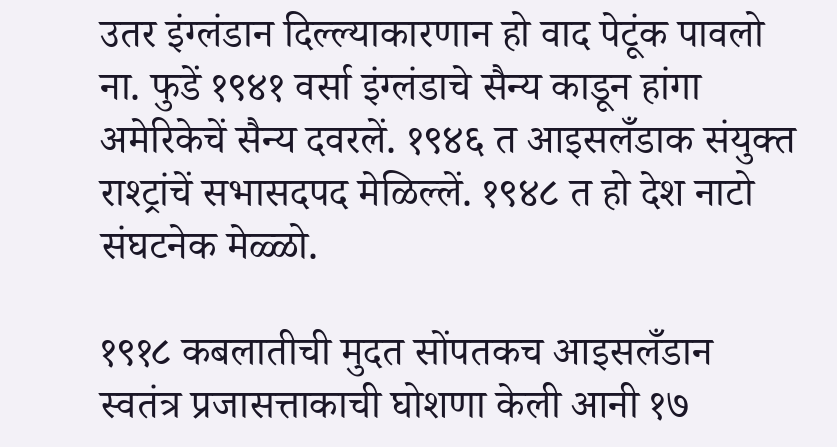उतर इंग्लंडान दिल्ल्याकारणान हो वाद पेटूंक पावलो ना. फुडें १९४१ वर्सा इंग्लंडाचे सैन्य काडून हांगा अमेरिकेचें सैन्य दवरलें. १९४६ त आइसलँडाक संयुक्त राश्ट्रांचें सभासदपद मेळिल्लें. १९४८ त हो देश नाटो संघटनेक मेळ्ळो.

१९१८ कबलातीची मुदत सोंपतकच आइसलँडान स्वतंत्र प्रजासत्ताकाची घोशणा केली आनी १७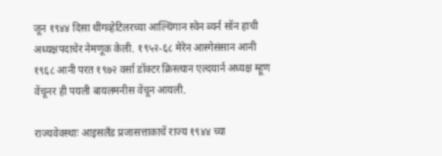जून १९४४ दिसा थींगव्हेटिलरच्या आल्थिंगान स्वेन ब्यर्न सॉन हाची अध्यक्षपदाचेर नेमणूक केली. १९५२-६८ मेरेन आस्गेसंसान आनी १९६८ आनी परत १९७२ वर्सा डॉक्टर क्रिस्त्यान एल्दयार्न अध्यक्ष म्हूण वेंचूनर ही पयली बायलमनीस वेंचून आयली.

राज्यवेवस्थाः आइसलँड प्रजासत्ताकाचें राज्य १९४४ च्या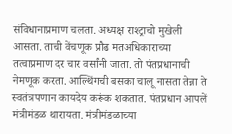संविधानाप्रमाण चलता. अध्यक्ष राश्ट्राचो मुखेली आसता. ताची वेंचणूक प्रौढ मतअधिकाराच्या तत्वाप्रमाण दर चार वर्सांनी जाता. तो पंतप्रधानाची नेमणूक करता. आल्थिंगची बसका चालू नासता तेन्ना ते स्वतंत्रपणान कायदेय करूंक शकतात. पंतप्रधान आपलें मंत्रीमंडळ थारायता. मंत्रीमंडळाच्या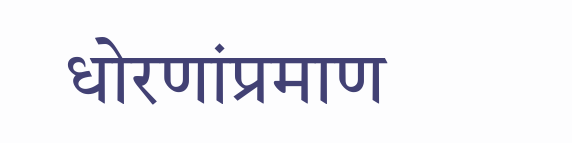धोरणांप्रमाण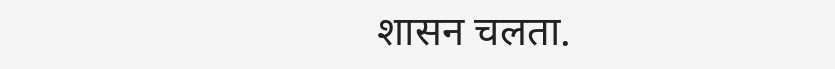शासन चलता.